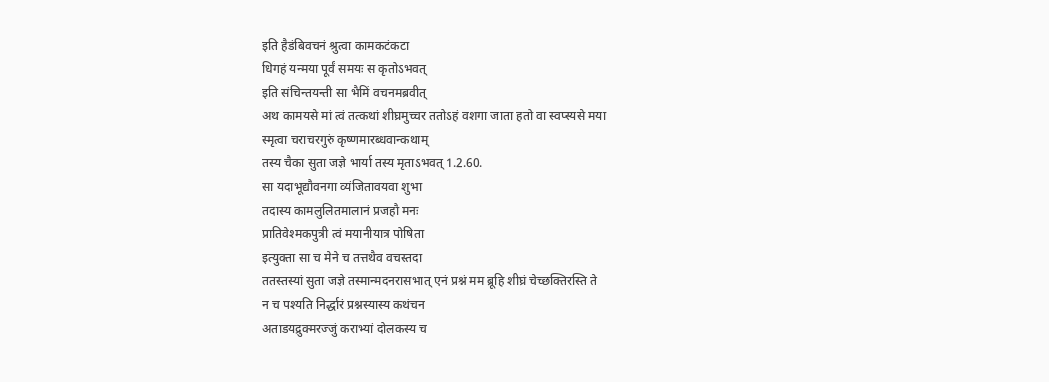इति हैडंबिवचनं श्रुत्वा कामकटंकटा
धिगहं यन्मया पूर्वं समयः स कृतोऽभवत्
इति संचिन्तयन्ती सा भैमिं वचनमब्रवीत्
अथ कामयसे मां त्वं तत्कथां शीघ्रमुच्चर ततोऽहं वशगा जाता हतो वा स्वप्स्यसे मया
स्मृत्वा चराचरगुरुं कृष्णमारब्धवान्कथाम्
तस्य चैका सुता जज्ञे भार्या तस्य मृताऽभवत् 1.2.60.
सा यदाभूद्यौवनगा व्यंजितावयवा शुभा
तदास्य कामलुलितमालानं प्रजहौ मनः
प्रातिवेश्मकपुत्री त्वं मयानीयात्र पोषिता
इत्युक्ता सा च मेने च तत्तथैव वचस्तदा
ततस्तस्यां सुता जज्ञे तस्मान्मदनरासभात् एनं प्रश्नं मम ब्रूहि शीघ्रं चेच्छक्तिरस्ति ते
न च पश्यति निर्द्धारं प्रश्नस्यास्य कथंचन
अताडयद्रुक्मरज्जुं कराभ्यां दोलकस्य च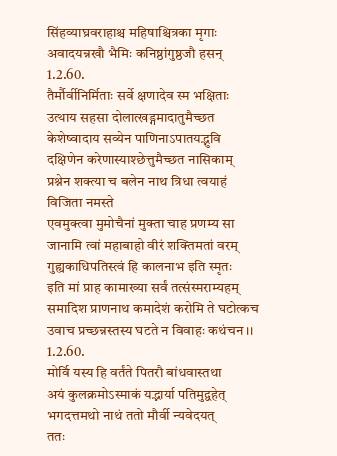सिंहव्याघ्रवराहाश्च महिषाश्चित्रका मृगाः
अवादयन्नखौ भैमिः कनिष्ठांगुष्ठजौ हसन् 1.2.60.
तैर्मौर्वीनिर्मिताः सर्वे क्षणादेव स्म भक्षिताः
उत्थाय सहसा दोलात्खड्गमादातुमैच्छत
केशेष्वादाय सव्येन पाणिनाऽपातयद्भुवि
दक्षिणेन करेणास्याश्छेत्तुमैच्छत नासिकाम्
प्रश्नेन शक्त्या च बलेन नाथ त्रिधा त्वयाहं विजिता नमस्ते
एवमुक्त्वा मुमोचैनां मुक्ता चाह प्रणम्य सा
जानामि त्वां महाबाहो वीरं शक्तिमतां वरम्
गुह्यकाधिपतिस्त्वं हि कालनाभ इति स्मृतः
इति मां प्राह कामाख्या सर्वं तत्संस्मराम्यहम्
समादिश प्राणनाथ कमादेशं करोमि ते घटोत्कच उवाच प्रच्छन्नस्तस्य घटते न विवाहः कथंचन ।। 1.2.60.
मोर्वि यस्य हि वर्तंते पितरौ बांधवास्तथा
अयं कुलक्रमोऽस्माकं यद्भार्या पतिमुद्वहेत्
भगदत्तमथो नाथं ततो मौर्वी न्यवेदयत्
ततः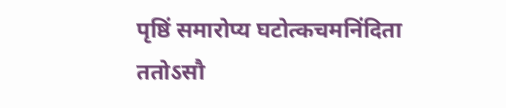पृष्ठिं समारोप्य घटोत्कचमनिंदिता
ततोऽसौ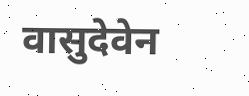वासुदेवेन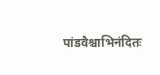पांडवैश्चाभिनंदितः